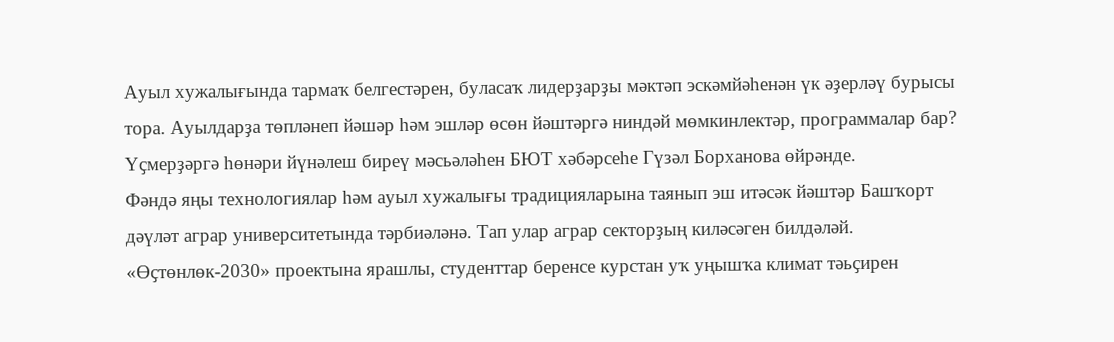Ауыл хужалығында тармаҡ белгестәрен, буласаҡ лидерҙарҙы мәктәп эскәмйәһенән үк әҙерләү бурысы тора. Ауылдарҙа төпләнеп йәшәр һәм эшләр өсөн йәштәргә ниндәй мөмкинлектәр, программалар бар? Үҫмерҙәргә һөнәри йүнәлеш биреү мәсьәләһен БЮТ хәбәрсеһе Гүзәл Борханова өйрәнде.
Фәндә яңы технологиялар һәм ауыл хужалығы традицияларына таянып эш итәсәк йәштәр Башҡорт дәүләт аграр университетында тәрбиәләнә. Тап улар аграр секторҙың киләсәген билдәләй. «Өҫтөнлөк-2030» проектына ярашлы, студенттар беренсе курстан уҡ уңышҡа климат тәьҫирен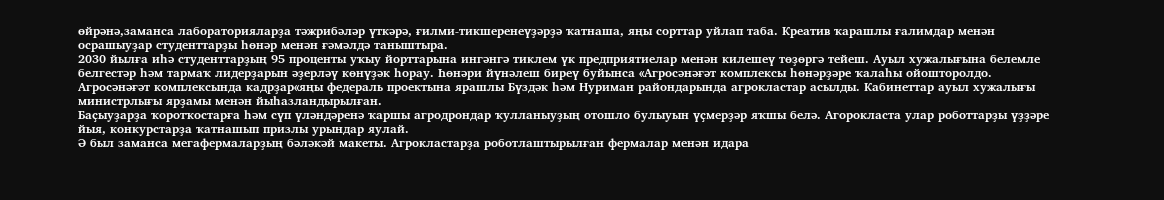өйрәнә,заманса лабораторияларҙа тәжрибәләр үткәрә, ғилми-тикшеренеүҙәрҙә ҡатнаша, яңы сорттар уйлап таба. Креатив ҡарашлы ғалимдар менән осрашыуҙар студенттарҙы һөнәр менән ғәмәлдә таныштыра.
2030 йылға иһә студенттарҙың 95 проценты уҡыу йорттарына ингәнгә тиклем үк предприятиелар менән килешеү төҙөргә тейеш. Ауыл хужалығына белемле белгестәр һәм тармаҡ лидерҙарын әҙерләү көнүҙәк һорау. Һөнәри йүнәлеш биреү буйынса «Агросәнәғәт комплексы һөнәрҙәре ҡалаһы ойошторолдо.
Агросәнәғәт комплексында кадрҙар«яңы федераль проектына ярашлы Бүздәк һәм Нуриман райондарында агрокластар асылды. Кабинеттар ауыл хужалығы министрлығы ярҙамы менән йыһазландырылған.
Баҫыуҙарҙа ҡоротҡостарға һәм сүп үләндәренә ҡаршы агродрондар ҡулланыуҙың отошло булыуын үҫмерҙәр яҡшы белә. Агорокласта улар роботтарҙы үҙҙәре йыя, конкурстарҙа ҡатнашып призлы урындар яулай.
Ә был заманса мегафермаларҙың бәләкәй макеты. Агрокластарҙа роботлаштырылған фермалар менән идара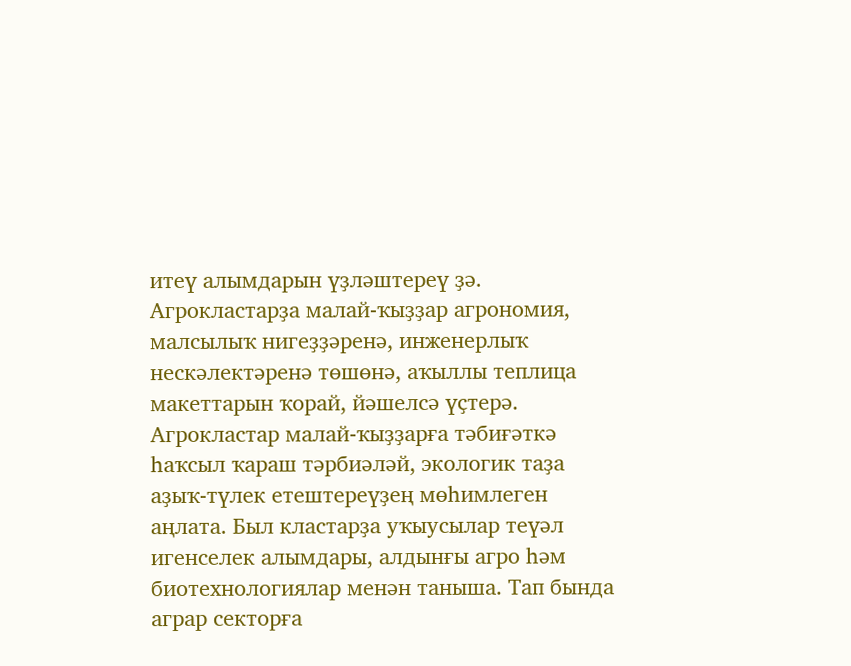итеү алымдарын үҙләштереү ҙә.
Агрокластарҙа малай-ҡыҙҙар агрономия, малсылыҡ нигеҙҙәренә, инженерлыҡ нескәлектәренә төшөнә, аҡыллы теплица макеттарын ҡорай, йәшелсә үҫтерә.
Агрокластар малай-ҡыҙҙарға тәбиғәткә һаҡсыл ҡараш тәрбиәләй, экологик таҙа аҙыҡ-түлек етештереүҙең мөһимлеген аңлата. Был кластарҙа уҡыусылар теүәл игенселек алымдары, алдынғы агро һәм биотехнологиялар менән таныша. Тап бында аграр секторға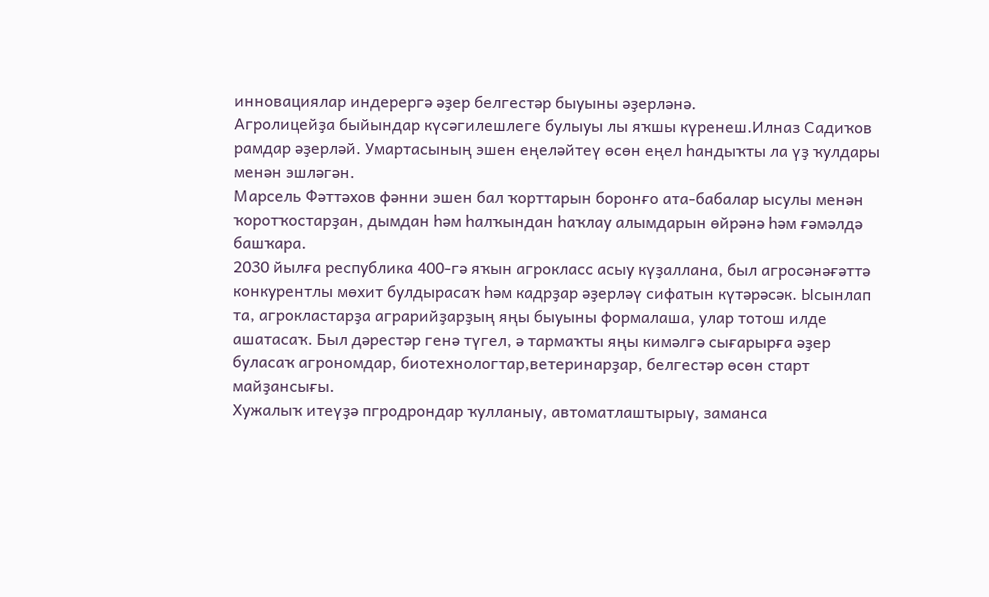инновациялар индерергә әҙер белгестәр быуыны әҙерләнә.
Агролицейҙа быйындар күсәгилешлеге булыуы лы яҡшы күренеш.Илназ Садиҡов рамдар әҙерләй. Умартасының эшен еңеләйтеү өсөн еңел һандыҡты ла үҙ ҡулдары менән эшләгән.
Марсель Фәттәхов фәнни эшен бал ҡорттарын боронғо ата-бабалар ысулы менән ҡоротҡостарҙан, дымдан һәм һалҡындан һаҡлау алымдарын өйрәнә һәм ғәмәлдә башҡара.
2030 йылға республика 400-гә яҡын агрокласс асыу күҙаллана, был агросәнәғәттә конкурентлы мөхит булдырасаҡ һәм кадрҙар әҙерләү сифатын күтәрәсәк. Ысынлап та, агрокластарҙа аграрийҙарҙың яңы быуыны формалаша, улар тотош илде ашатасаҡ. Был дәрестәр генә түгел, ә тармаҡты яңы кимәлгә сығарырға әҙер буласаҡ агрономдар, биотехнологтар,ветеринарҙар, белгестәр өсөн старт майҙансығы.
Хужалыҡ итеүҙә пгродрондар ҡулланыу, автоматлаштырыу, заманса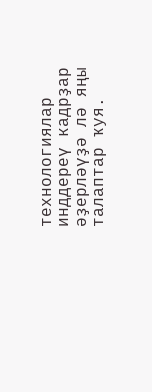технологиялар инддереү кадрҙар әҙерләүҙә лә яңы талаптар ҡуя.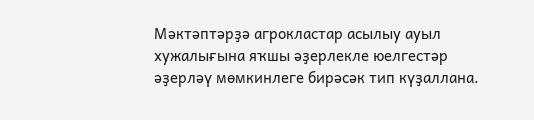Мәктәптәрҙә агрокластар асылыу ауыл хужалығына яҡшы әҙерлекле юелгестәр әҙерләү мөмкинлеге бирәсәк тип күҙаллана.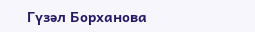Гүзәл Борханова